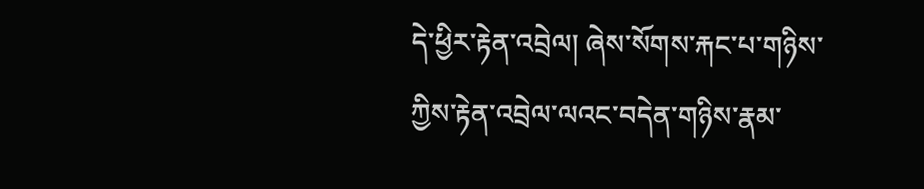དེ་ཕྱིར་རྟེན་འབྲེལ། ཞེས་སོགས་རྐང་པ་གཉིས་ཀྱིས་རྟེན་འབྲེལ་ལའང་བདེན་གཉིས་རྣམ་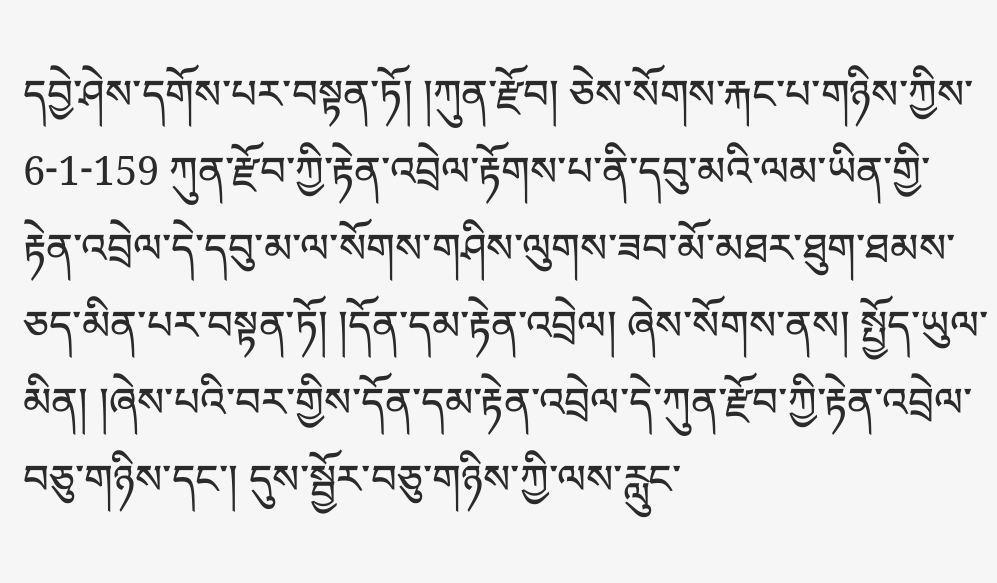དབྱེ་ཤེས་དགོས་པར་བསྟན་ཏོ། །ཀུན་རྫོབ། ཅེས་སོགས་རྐང་པ་གཉིས་ཀྱིས་ 6-1-159 ཀུན་རྫོབ་ཀྱི་རྟེན་འབྲེལ་རྟོགས་པ་ནི་དབུ་མའི་ལམ་ཡིན་གྱི་རྟེན་འབྲེལ་དེ་དབུ་མ་ལ་སོགས་གཤིས་ལུགས་ཟབ་མོ་མཐར་ཐུག་ཐམས་ཅད་མིན་པར་བསྟན་ཏོ། །དོན་དམ་རྟེན་འབྲེལ། ཞེས་སོགས་ནས། སྤྱོད་ཡུལ་མིན། །ཞེས་པའི་བར་གྱིས་དོན་དམ་རྟེན་འབྲེལ་དེ་ཀུན་རྫོབ་ཀྱི་རྟེན་འབྲེལ་བཅུ་གཉིས་དང་། དུས་སྦྱོར་བཅུ་གཉིས་ཀྱི་ལས་རླུང་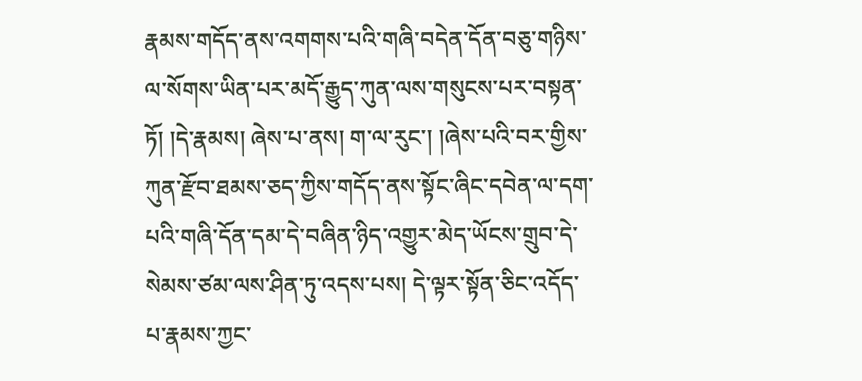རྣམས་གདོད་ནས་འགགས་པའི་གཞི་བདེན་དོན་བཅུ་གཉིས་ལ་སོགས་ཡིན་པར་མདོ་རྒྱུད་ཀུན་ལས་གསུངས་པར་བསྟན་ཏོ། །དེ་རྣམས། ཞེས་པ་ནས། ག་ལ་རུང་། །ཞེས་པའི་བར་གྱིས་ཀུན་རྫོབ་ཐམས་ཅད་ཀྱིས་གདོད་ནས་སྟོང་ཞིང་དབེན་ལ་དག་པའི་གཞི་དོན་དམ་དེ་བཞིན་ཉིད་འགྱུར་མེད་ཡོངས་གྲུབ་དེ་སེམས་ཙམ་ལས་ཤིན་ཏུ་འདས་པས། དེ་ལྟར་སྟོན་ཅིང་འདོད་པ་རྣམས་ཀྱང་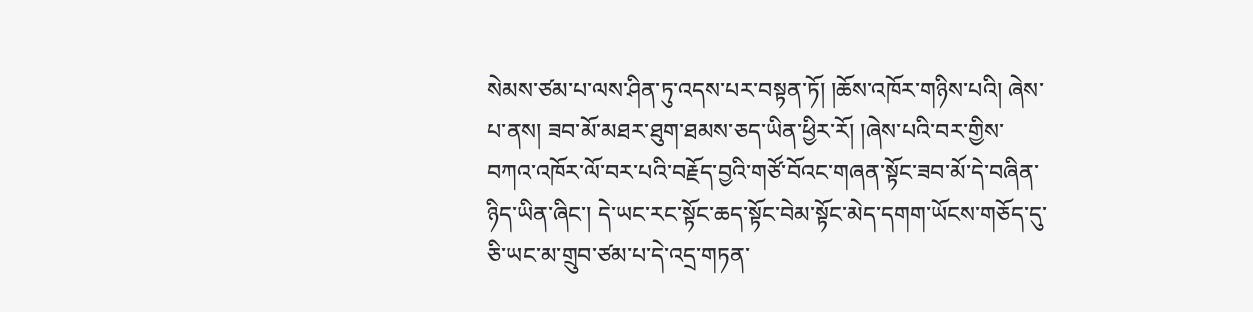སེམས་ཙམ་པ་ལས་ཤིན་ཏུ་འདས་པར་བསྟན་ཏོ། །ཆོས་འཁོར་གཉིས་པའི། ཞེས་པ་ནས། ཟབ་མོ་མཐར་ཐུག་ཐམས་ཅད་ཡིན་ཕྱིར་རོ། །ཞེས་པའི་བར་གྱིས་བཀའ་འཁོར་ལོ་བར་པའི་བརྗོད་བྱའི་གཙོ་བོའང་གཞན་སྟོང་ཟབ་མོ་དེ་བཞིན་ཉིད་ཡིན་ཞིང་། དེ་ཡང་རང་སྟོང་ཆད་སྟོང་བེམ་སྟོང་མེད་དགག་ཡོངས་གཅོད་དུ་ཅི་ཡང་མ་གྲུབ་ཙམ་པ་དེ་འདྲ་གཏན་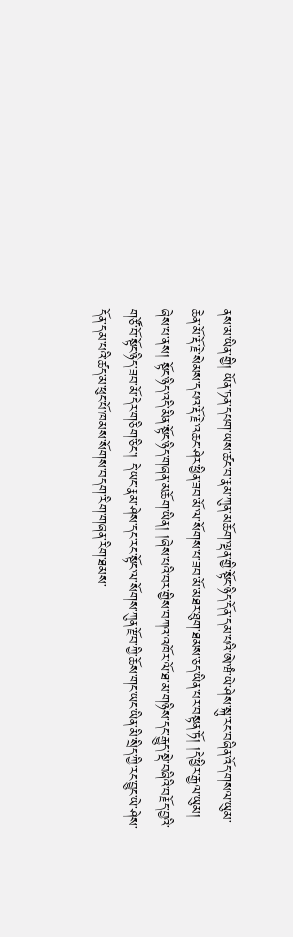ནས་མ་ཡིན་གྱི། ཡོན་ཏན་དཔག་ཡས་ཚང་བ་རྣམ་ཀུན་མཆོག་ལྡན་གྱི་སྟོང་ཉིད་དོན་དམ་པའི་ཨེ་ཝཾ་ཡེ་ཤེས་སྐུ་རང་བཞིན་འོད་གསལ་ཡུམ་ཆེན་མོ་རྡོ་རྗེ་སེམས་དཔའ་རྡོ་རྗེ་འཆང་ཤེར་ཕྱིན་ཟབ་མོ་ལ་སོགས་པ་ཟབ་མོ་མཐར་ཐུག་ཐམས་ཅད་ཡིན་པར་བསྟན་ཏོ། །དེ་ཕྱིར་རྒྱལ་ཡུམ། ཞེས་པ་ནས། སྟོང་ཉིད་འདི་མིན་སྟོང་ཉིད་གཞན་མཆོག་ཡིན། །ཞེས་པའི་བར་གྱིས་བཀའ་འཁོར་ལོ་ཐ་མ་གཉིས་དང་རྒྱུད་སྡེ་བཞིའི་བརྗོད་བྱའི་གཙོ་བོ་སྟོང་ཉིད་ཟབ་མོ་དེར་གཅིག་ཅིང་། དེ་ཡང་རྣམ་ཤེས་དང་རང་སྟོང་ལ་སོགས་ཀུན་རྫོབ་ཀྱི་ཆོས་གང་ཡང་ཡིན་མི་སྲིད་ཀྱི་རང་བྱུང་ཡེ་ཤེས་དོན་དམ་པའི་ཚད་མ་ཕུང་པོ་ཁམས་སོགས་བདག་རིག་གཞན་རིག་ཐམས་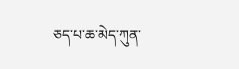ཅད་པ་ཆ་མེད་ཀུན་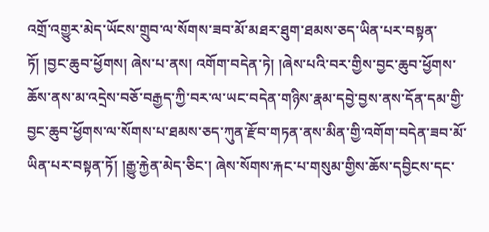འགྲོ་འགྱུར་མེད་ཡོངས་གྲུབ་ལ་སོགས་ཟབ་མོ་མཐར་ཐུག་ཐམས་ཅད་ཡིན་པར་བསྟན་ཏོ། །བྱང་ཆུབ་ཕྱོགས། ཞེས་པ་ནས། འགོག་བདེན་ཏེ། །ཞེས་པའི་བར་གྱིས་བྱང་ཆུབ་ཕྱོགས་ཆོས་ནས་མ་འདྲེས་བཅོ་བརྒྱད་ཀྱི་བར་ལ་ཡང་བདེན་གཉིས་རྣམ་དབྱེ་བྱས་ནས་དོན་དམ་གྱི་བྱང་ཆུབ་ཕྱོགས་ལ་སོགས་པ་ཐམས་ཅད་ཀུན་རྫོབ་གཏན་ནས་མིན་གྱི་འགོག་བདེན་ཟབ་མོ་ཡིན་པར་བསྟན་ཏོ། །རྒྱུ་རྐྱེན་མེད་ཅིང་། ཞེས་སོགས་རྐང་པ་གསུམ་གྱིས་ཆོས་དབྱིངས་དང་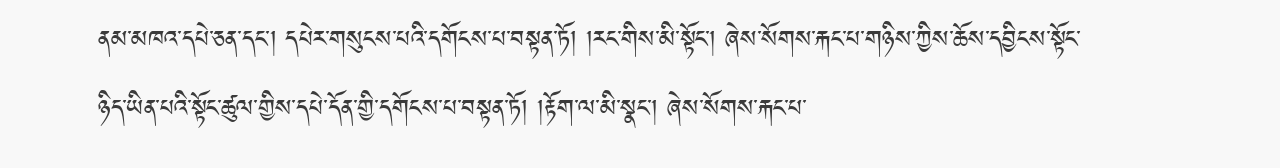ནམ་མཁའ་དཔེ་ཅན་དང་། དཔེར་གསུངས་པའི་དགོངས་པ་བསྟན་ཏོ། །རང་གིས་མི་སྟོང་། ཞེས་སོགས་རྐང་པ་གཉིས་ཀྱིས་ཆོས་དབྱིངས་སྟོང་ཉིད་ཡིན་པའི་སྟོང་ཚུལ་གྱིས་དཔེ་དོན་གྱི་དགོངས་པ་བསྟན་ཏོ། །རྟོག་ལ་མི་སྣང་། ཞེས་སོགས་རྐང་པ་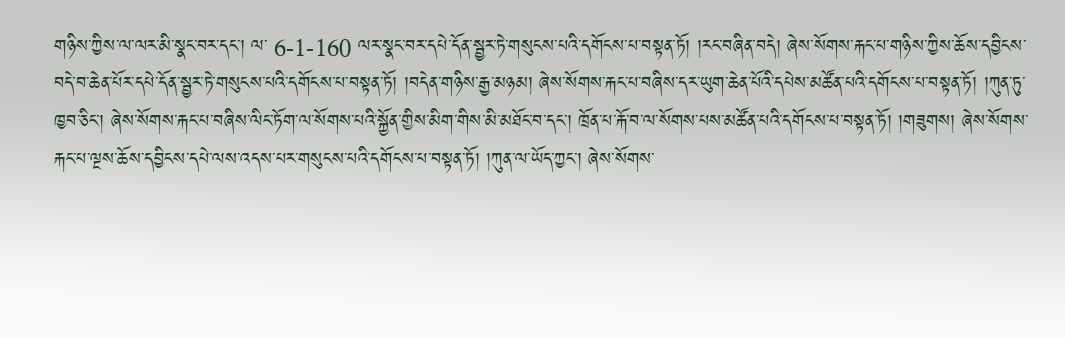གཉིས་ཀྱིས་ལ་ལར་མི་སྣང་བར་དང་། ལ་ 6-1-160 ལར་སྣང་བར་དཔེ་དོན་སྦྱར་ཏེ་གསུངས་པའི་དགོངས་པ་བསྟན་ཏོ། །རང་བཞིན་བདེ། ཞེས་སོགས་རྐང་པ་གཉིས་ཀྱིས་ཆོས་དབྱིངས་བདེ་བ་ཆེན་པོར་དཔེ་དོན་སྦྱར་ཏེ་གསུངས་པའི་དགོངས་པ་བསྟན་ཏོ། །བདེན་གཉིས་རྒྱ་མཉམ། ཞེས་སོགས་རྐང་པ་བཞིས་དར་ཡུག་ཆེན་པོའི་དཔེས་མཚོན་པའི་དགོངས་པ་བསྟན་ཏོ། །ཀུན་ཏུ་ཁྱབ་ཅིང་། ཞེས་སོགས་རྐང་པ་བཞིས་ལིང་ཏོག་ལ་སོགས་པའི་སྐྱོན་གྱིས་མིག་གིས་མི་མཐོང་བ་དང་། ཁྲོན་པ་རྐོ་བ་ལ་སོགས་པས་མཚོན་པའི་དགོངས་པ་བསྟན་ཏོ། །གཟུགས། ཞེས་སོགས་རྐང་པ་ལྔས་ཆོས་དབྱིངས་དཔེ་ལས་འདས་པར་གསུངས་པའི་དགོངས་པ་བསྟན་ཏོ། །ཀུན་ལ་ཡོད་ཀྱང་། ཞེས་སོགས་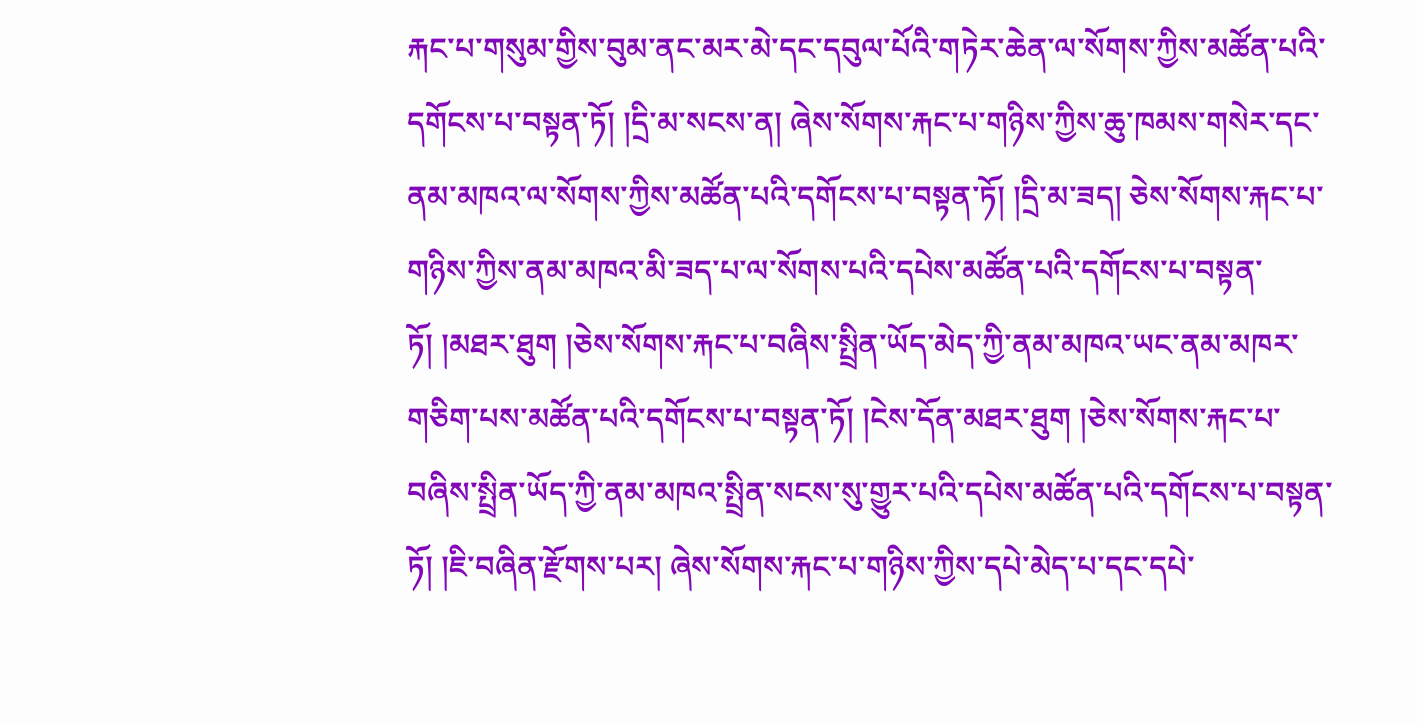རྐང་པ་གསུམ་གྱིས་བུམ་ནང་མར་མེ་དང་དབུལ་པོའི་གཏེར་ཆེན་ལ་སོགས་ཀྱིས་མཚོན་པའི་དགོངས་པ་བསྟན་ཏོ། །དྲི་མ་སངས་ན། ཞེས་སོགས་རྐང་པ་གཉིས་ཀྱིས་ཆུ་ཁམས་གསེར་དང་ནམ་མཁའ་ལ་སོགས་ཀྱིས་མཚོན་པའི་དགོངས་པ་བསྟན་ཏོ། །དྲི་མ་ཟད། ཅེས་སོགས་རྐང་པ་གཉིས་ཀྱིས་ནམ་མཁའ་མི་ཟད་པ་ལ་སོགས་པའི་དཔེས་མཚོན་པའི་དགོངས་པ་བསྟན་ཏོ། །མཐར་ཐུག །ཅེས་སོགས་རྐང་པ་བཞིས་སྤྲིན་ཡོད་མེད་ཀྱི་ནམ་མཁའ་ཡང་ནམ་མཁར་གཅིག་པས་མཚོན་པའི་དགོངས་པ་བསྟན་ཏོ། །ངེས་དོན་མཐར་ཐུག །ཅེས་སོགས་རྐང་པ་བཞིས་སྤྲིན་ཡོད་ཀྱི་ནམ་མཁའ་སྤྲིན་སངས་སུ་གྱུར་པའི་དཔེས་མཚོན་པའི་དགོངས་པ་བསྟན་ཏོ། །ཇི་བཞིན་རྫོགས་པར། ཞེས་སོགས་རྐང་པ་གཉིས་ཀྱིས་དཔེ་མེད་པ་དང་དཔེ་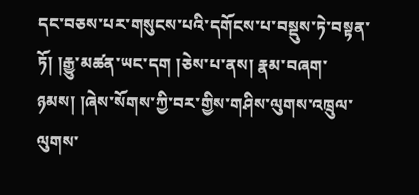དང་བཅས་པར་གསུངས་པའི་དགོངས་པ་བསྡུས་ཏེ་བསྟན་ཏོ། །རྒྱུ་མཚན་ཡང་དག །ཅེས་པ་ནས། རྣམ་བཞག་ཉམས། །ཞེས་སོགས་ཀྱི་བར་གྱིས་གཤིས་ལུགས་འཁྲུལ་ལུགས་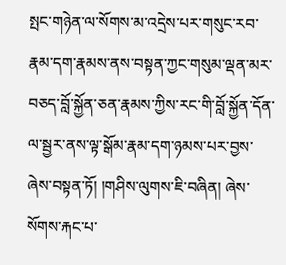སྤང་གཉེན་ལ་སོགས་མ་འདྲེས་པར་གསུང་རབ་རྣམ་དག་རྣམས་ནས་བསྟན་ཀྱང་གསུམ་ལྡན་མར་བཅད་བློ་སྐྱོན་ཅན་རྣམས་ཀྱིས་རང་གི་བློ་སྐྱོན་དོན་ལ་སྦྱར་ནས་ལྟ་སྒོམ་རྣམ་དག་ཉམས་པར་བྱས་ཞེས་བསྟན་ཏོ། །གཤིས་ལུགས་ཇི་བཞིན། ཞེས་སོགས་རྐང་པ་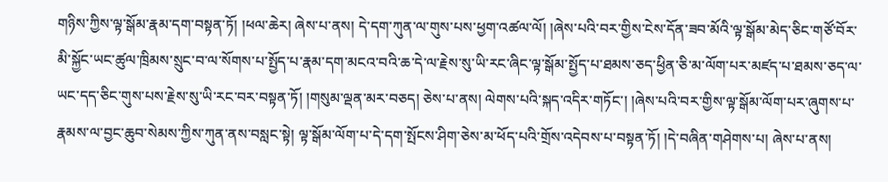གཉིས་ཀྱིས་ལྟ་སྒོམ་རྣམ་དག་བསྟན་ཏོ། །ཕལ་ཆེར། ཞེས་པ་ནས། དེ་དག་ཀུན་ལ་གུས་པས་ཕྱག་འཚལ་ལོ། །ཞེས་པའི་བར་གྱིས་ངེས་དོན་ཟབ་མོའི་ལྟ་སྒོམ་མེད་ཅིང་གཙོ་བོར་མི་སྐྱོང་ཡང་ཚུལ་ཁྲིམས་སྲུང་བ་ལ་སོགས་པ་སྤྱོད་པ་རྣམ་དག་མངའ་བའི་ཆ་དེ་ལ་རྗེས་སུ་ཡི་རང་ཞིང་ལྟ་སྒོམ་སྤྱོད་པ་ཐམས་ཅད་ཕྱིན་ཅི་མ་ལོག་པར་མཛད་པ་ཐམས་ཅད་ལ་ཡང་དད་ཅིང་གུས་པས་རྗེས་སུ་ཡི་རང་བར་བསྟན་ཏོ། །གསུམ་ལྡན་མར་བཅད། ཅེས་པ་ནས། ལེགས་པའི་སྐད་འདིར་གཏོང་། །ཞེས་པའི་བར་གྱིས་ལྟ་སྒོམ་ལོག་པར་ཞུགས་པ་རྣམས་ལ་བྱང་ཆུབ་སེམས་ཀྱིས་ཀུན་ནས་བསླང་སྟེ། ལྟ་སྒོམ་ལོག་པ་དེ་དག་སྤོངས་ཤིག་ཅེས་མ་ཕོད་པའི་གྲོས་འདེབས་པ་བསྟན་ཏོ། །དེ་བཞིན་གཤེགས་པ། ཞེས་པ་ནས།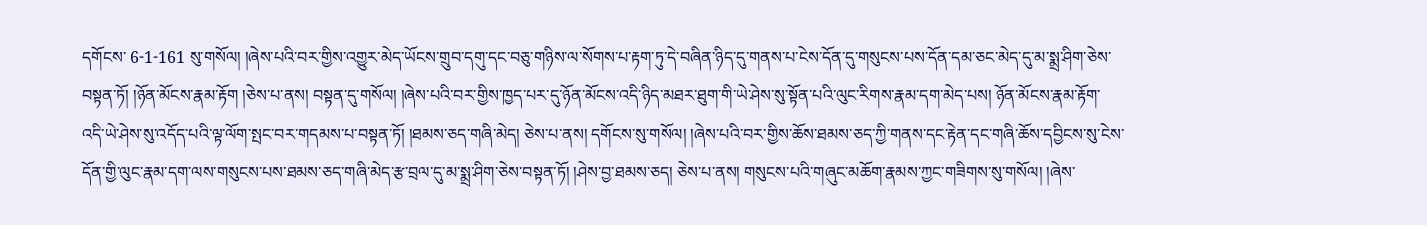དགོངས་ 6-1-161 སུ་གསོལ། །ཞེས་པའི་བར་གྱིས་འགྱུར་མེད་ཡོངས་གྲུབ་དགུ་དང་བཅུ་གཉིས་ལ་སོགས་པ་རྟག་ཏུ་དེ་བཞིན་ཉིད་དུ་གནས་པ་ངེས་དོན་དུ་གསུངས་པས་དོན་དམ་ཅང་མེད་དུ་མ་སྨྲ་ཤིག་ཅེས་བསྟན་ཏོ། །ཉོན་མོངས་རྣམ་རྟོག །ཅེས་པ་ནས། བསྟན་དུ་གསོལ། །ཞེས་པའི་བར་གྱིས་ཁྱད་པར་དུ་ཉོན་མོངས་འདི་ཉིད་མཐར་ཐུག་གི་ཡེ་ཤེས་སུ་སྟོན་པའི་ལུང་རིགས་རྣམ་དག་མེད་པས། ཉོན་མོངས་རྣམ་རྟོག་འདི་ཡེ་ཤེས་སུ་འདོད་པའི་ལྟ་ལོག་སྤང་བར་གདམས་པ་བསྟན་ཏོ། །ཐམས་ཅད་གཞི་མེད། ཅེས་པ་ནས། དགོངས་སུ་གསོལ། །ཞེས་པའི་བར་གྱིས་ཆོས་ཐམས་ཅད་ཀྱི་གནས་དང་རྟེན་དང་གཞི་ཆོས་དབྱིངས་སུ་ངེས་དོན་གྱི་ལུང་རྣམ་དག་ལས་གསུངས་པས་ཐམས་ཅད་གཞི་མེད་རྩ་བྲལ་དུ་མ་སྨྲ་ཤིག་ཅེས་བསྟན་ཏོ། །ཤེས་བྱ་ཐམས་ཅད། ཅེས་པ་ནས། གསུངས་པའི་གཞུང་མཆོག་རྣམས་ཀྱང་གཟིགས་སུ་གསོལ། །ཞེས་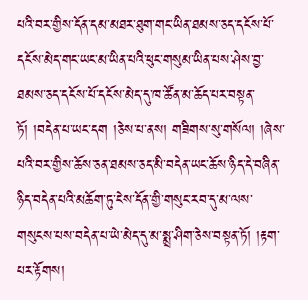པའི་བར་གྱིས་དོན་དམ་མཐར་ཐུག་གང་ཡིན་ཐམས་ཅད་དངོས་པོ་དངོས་མེད་གང་ཡང་མ་ཡིན་པའི་ཕུང་གསུམ་ཡིན་པས་ཤེས་བྱ་ཐམས་ཅད་དངོས་པོ་དངོས་མེད་དུ་ཁ་ཚོན་མ་ཆོད་པར་བསྟན་ཏོ། །བདེན་པ་ཡང་དག །ཅེས་པ་ནས། གཟིགས་སུ་གསོལ། །ཞེས་པའི་བར་གྱིས་ཆོས་ཅན་ཐམས་ཅད་མི་བདེན་ཡང་ཆོས་ཉིད་དེ་བཞིན་ཉིད་བདེན་པའི་མཆོག་ཏུ་ངེས་དོན་གྱི་གསུང་རབ་དུ་མ་ལས་གསུངས་པས་བདེན་པ་ཡེ་མེད་དུ་མ་སྨྲ་ཤིག་ཅེས་བསྟན་ཏོ། །རྟག་པར་རྟོགས།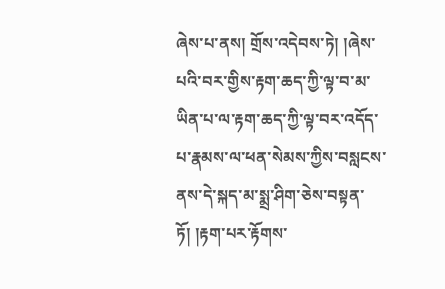ཞེས་པ་ནས། གྲོས་འདེབས་ཏེ། །ཞེས་པའི་བར་གྱིས་རྟག་ཆད་ཀྱི་ལྟ་བ་མ་ཡིན་པ་ལ་རྟག་ཆད་ཀྱི་ལྟ་བར་འདོད་པ་རྣམས་ལ་ཕན་སེམས་ཀྱིས་བསླངས་ནས་དེ་སྐད་མ་སྨྲ་ཤིག་ཅེས་བསྟན་ཏོ། །རྟག་པར་རྟོགས་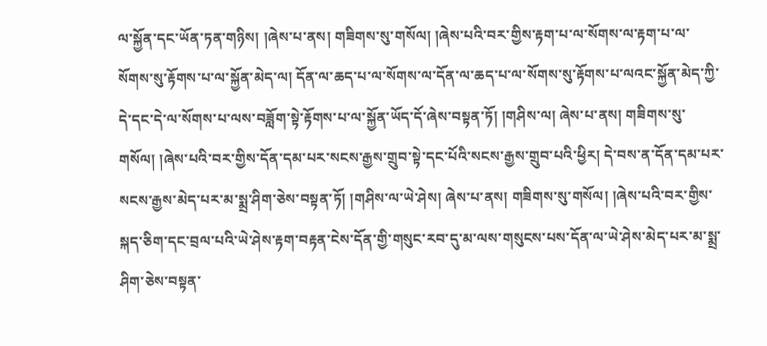ལ་སྐྱོན་དང་ཡོན་ཏན་གཉིས། །ཞེས་པ་ནས། གཟིགས་སུ་གསོལ། །ཞེས་པའི་བར་གྱིས་རྟག་པ་ལ་སོགས་ལ་རྟག་པ་ལ་སོགས་སུ་རྟོགས་པ་ལ་སྐྱོན་མེད་ལ། དོན་ལ་ཆད་པ་ལ་སོགས་ལ་དོན་ལ་ཆད་པ་ལ་སོགས་སུ་རྟོགས་པ་ལའང་སྐྱོན་མེད་ཀྱི་དེ་དང་དེ་ལ་སོགས་པ་ལས་བཟློག་སྟེ་རྟོགས་པ་ལ་སྐྱོན་ཡོད་དོ་ཞེས་བསྟན་ཏོ། །གཤིས་ལ། ཞེས་པ་ནས། གཟིགས་སུ་གསོལ། །ཞེས་པའི་བར་གྱིས་དོན་དམ་པར་སངས་རྒྱས་གྲུབ་སྟེ་དང་པོའི་སངས་རྒྱས་གྲུབ་པའི་ཕྱིར། དེ་བས་ན་དོན་དམ་པར་སངས་རྒྱས་མེད་པར་མ་སྨྲ་ཤིག་ཅེས་བསྟན་ཏོ། །གཤིས་ལ་ཡེ་ཤེས། ཞེས་པ་ནས། གཟིགས་སུ་གསོལ། །ཞེས་པའི་བར་གྱིས་སྐད་ཅིག་དང་བྲལ་པའི་ཡེ་ཤེས་རྟག་བརྟན་ངེས་དོན་གྱི་གསུང་རབ་དུ་མ་ལས་གསུངས་པས་དོན་ལ་ཡེ་ཤེས་མེད་པར་མ་སྨྲ་ཤིག་ཅེས་བསྟན་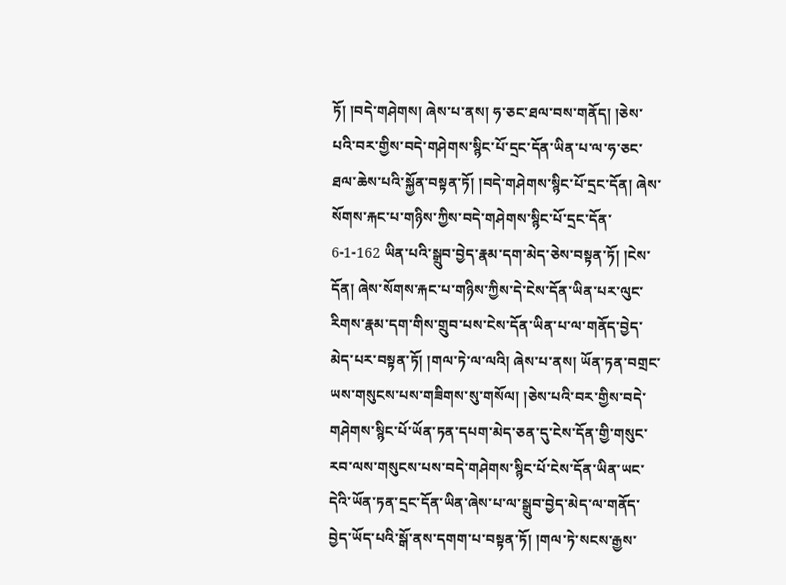ཏོ། །བདེ་གཤེགས། ཞེས་པ་ནས། ཧ་ཅང་ཐལ་བས་གནོད། །ཅེས་པའི་བར་གྱིས་བདེ་གཤེགས་སྙིང་པོ་དྲང་དོན་ཡིན་པ་ལ་ཧ་ཅང་ཐལ་ཆེས་པའི་སྐྱོན་བསྟན་ཏོ། །བདེ་གཤེགས་སྙིང་པོ་དྲང་དོན། ཞེས་སོགས་རྐང་པ་གཉིས་ཀྱིས་བདེ་གཤེགས་སྙིང་པོ་དྲང་དོན་ 6-1-162 ཡིན་པའི་སྒྲུབ་བྱེད་རྣམ་དག་མེད་ཅེས་བསྟན་ཏོ། །ངེས་དོན། ཞེས་སོགས་རྐང་པ་གཉིས་ཀྱིས་དེ་ངེས་དོན་ཡིན་པར་ལུང་རིགས་རྣམ་དག་གིས་གྲུབ་པས་ངེས་དོན་ཡིན་པ་ལ་གནོད་བྱེད་མེད་པར་བསྟན་ཏོ། །གལ་ཏེ་ལ་ལའི། ཞེས་པ་ནས། ཡོན་ཏན་བགྲང་ཡས་གསུངས་པས་གཟིགས་སུ་གསོལ། །ཅེས་པའི་བར་གྱིས་བདེ་གཤེགས་སྙིང་པོ་ཡོན་ཏན་དཔག་མེད་ཅན་དུ་ངེས་དོན་གྱི་གསུང་རབ་ལས་གསུངས་པས་བདེ་གཤེགས་སྙིང་པོ་ངེས་དོན་ཡིན་ཡང་དེའི་ཡོན་ཏན་དྲང་དོན་ཡིན་ཞེས་པ་ལ་སྒྲུབ་བྱེད་མེད་ལ་གནོད་བྱེད་ཡོད་པའི་སྒོ་ནས་དགག་པ་བསྟན་ཏོ། །གལ་ཏེ་སངས་རྒྱས་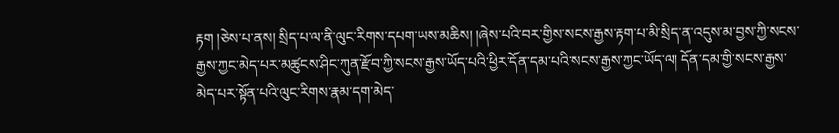རྟག །ཅེས་པ་ནས། སྲིད་པ་ལ་ནི་ལུང་རིགས་དཔག་ཡས་མཆིས། །ཞེས་པའི་བར་གྱིས་སངས་རྒྱས་རྟག་པ་མི་སྲིད་ན་འདུས་མ་བྱས་ཀྱི་སངས་རྒྱས་ཀྱང་མེད་པར་མཚུངས་ཤིང་ཀུན་རྫོབ་ཀྱི་སངས་རྒྱས་ཡོད་པའི་ཕྱིར་དོན་དམ་པའི་སངས་རྒྱས་ཀྱང་ཡོད་ལ། དོན་དམ་གྱི་སངས་རྒྱས་མེད་པར་སྟོན་པའི་ལུང་རིགས་རྣམ་དག་མེད་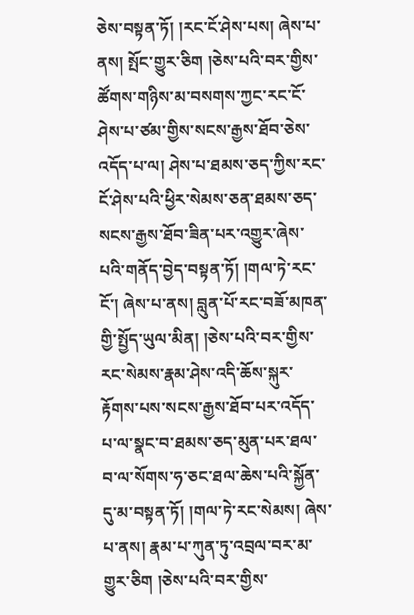ཅེས་བསྟན་ཏོ། །རང་ངོ་ཤེས་པས། ཞེས་པ་ནས། སྤོང་གྱུར་ཅིག །ཅེས་པའི་བར་གྱིས་ཚོགས་གཉིས་མ་བསགས་ཀྱང་རང་ངོ་ཤེས་པ་ཙམ་གྱིས་སངས་རྒྱས་ཐོབ་ཅེས་འདོད་པ་ལ། ཤེས་པ་ཐམས་ཅད་ཀྱིས་རང་ངོ་ཤེས་པའི་ཕྱིར་སེམས་ཅན་ཐམས་ཅད་སངས་རྒྱས་ཐོབ་ཟིན་པར་འགྱུར་ཞེས་པའི་གནོད་བྱེད་བསྟན་ཏོ། །གལ་ཏེ་རང་ངོ་། ཞེས་པ་ནས། བླུན་པོ་རང་བཟོ་མཁན་གྱི་སྤྱོད་ཡུལ་མིན། །ཅེས་པའི་བར་གྱིས་རང་སེམས་རྣམ་ཤེས་འདི་ཆོས་སྐུར་རྟོགས་པས་སངས་རྒྱས་ཐོབ་པར་འདོད་པ་ལ་སྣང་བ་ཐམས་ཅད་མུན་པར་ཐལ་བ་ལ་སོགས་ཧ་ཅང་ཐལ་ཆེས་པའི་སྐྱོན་དུ་མ་བསྟན་ཏོ། །གལ་ཏེ་རང་སེམས། ཞེས་པ་ནས། རྣམ་པ་ཀུན་ཏུ་འབྲལ་བར་མ་གྱུར་ཅིག །ཅེས་པའི་བར་གྱིས་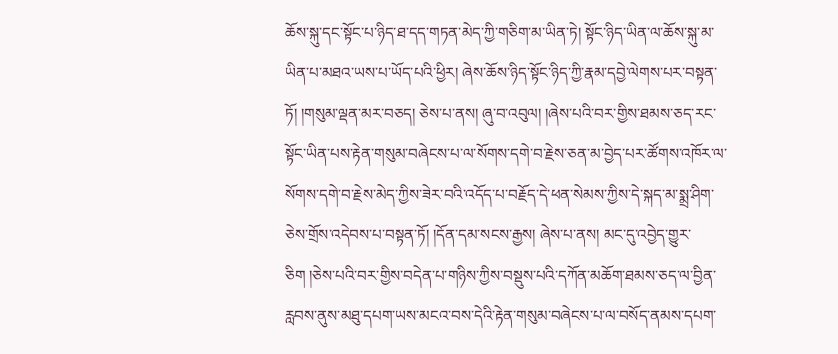ཆོས་སྐུ་དང་སྟོང་པ་ཉིད་ཐ་དད་གཏན་མེད་ཀྱི་གཅིག་མ་ཡིན་ཏེ། སྟོང་ཉིད་ཡིན་ལ་ཆོས་སྐུ་མ་ཡིན་པ་མཐའ་ཡས་པ་ཡོད་པའི་ཕྱིར། ཞེས་ཆོས་ཉིད་སྟོང་ཉིད་ཀྱི་རྣམ་དབྱེ་ལེགས་པར་བསྟན་ཏོ། །གསུམ་ལྡན་མར་བཅད། ཅེས་པ་ནས། ཞུ་བ་འབུལ། །ཞེས་པའི་བར་གྱིས་ཐམས་ཅད་རང་སྟོང་ཡིན་པས་རྟེན་གསུམ་བཞེངས་པ་ལ་སོགས་དགེ་བ་རྗེས་ཅན་མ་བྱེད་པར་ཚོགས་འཁོར་ལ་སོགས་དགེ་བ་རྗེས་མེད་ཀྱིས་ཟེར་བའི་འདོད་པ་བརྗོད་དེ་ཕན་སེམས་ཀྱིས་དེ་སྐད་མ་སྨྲ་ཤིག་ཅེས་གྲོས་འདེབས་པ་བསྟན་ཏོ། །དོན་དམ་སངས་རྒྱས། ཞེས་པ་ནས། མང་དུ་འབྱེད་གྱུར་ཅིག །ཅེས་པའི་བར་གྱིས་བདེན་པ་གཉིས་ཀྱིས་བསྡུས་པའི་དཀོན་མཆོག་ཐམས་ཅད་ལ་བྱིན་རླབས་ནུས་མཐུ་དཔག་ཡས་མངའ་བས་དེའི་རྟེན་གསུམ་བཞེངས་པ་ལ་བསོད་ནམས་དཔག་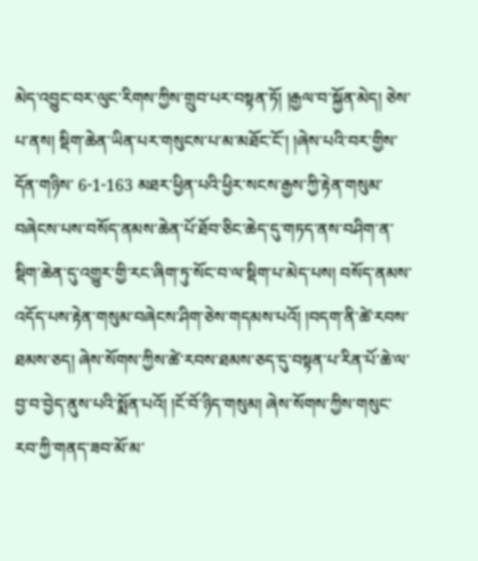མེད་འབྱུང་བར་ལུང་རིགས་ཀྱིས་གྲུབ་པར་བསྟན་ཏོ། །རྒྱལ་བ་སྐྱོན་མེད། ཅེས་པ་ནས། སྡིག་ཆེན་ཡིན་པར་གསུངས་པ་མ་མཐོང་ངོ་། །ཞེས་པའི་བར་གྱིས་དོན་གཉིས་ 6-1-163 མཐར་ཕྱིན་པའི་ཕྱིར་སངས་རྒྱས་ཀྱི་རྟེན་གསུམ་བཞེངས་པས་བསོད་ནམས་ཆེན་པོ་ཐོབ་ཅིང་ཆེད་དུ་གཏད་ནས་བཤིག་ན་སྡིག་ཆེན་དུ་འགྱུར་གྱི་རང་ཞིག་ཏུ་སོང་བ་ལ་སྡིག་པ་མེད་པས། བསོད་ནམས་འདོད་པས་རྟེན་གསུམ་བཞེངས་ཤིག་ཅེས་གདམས་པའོ། །བདག་ནི་ཚེ་རབས་ཐམས་ཅད། ཞེས་སོགས་ཀྱིས་ཚེ་རབས་ཐམས་ཅད་དུ་བསྟན་པ་རིན་པོ་ཆེ་ལ་བྱ་བ་བྱེད་ནུས་པའི་སྨོན་པའོ། །ངོ་བོ་ཉིད་གསུམ། ཞེས་སོགས་ཀྱིས་གསུང་རབ་ཀྱི་གནད་ཟབ་མོ་མ་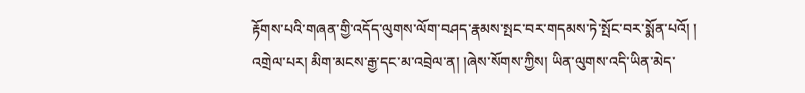རྟོགས་པའི་གཞན་གྱི་འདོད་ལུགས་ལོག་བཤད་རྣམས་སྤང་བར་གདམས་ཏེ་སྤོང་བར་སྨོན་པའོ། ། འགྲེལ་པར། མིག་མངས་རྒྱ་དང་མ་འབྲེལ་ན། །ཞེས་སོགས་ཀྱིས། ཡིན་ལུགས་འདི་ཡིན་མེད་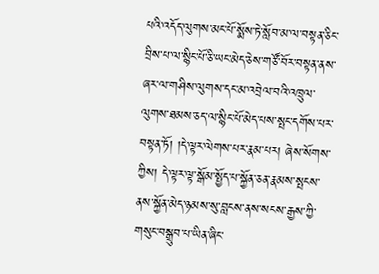པའི་འདོད་ལུགས་མང་པོ་སྨོས་ཏེ་སློབ་མ་ལ་བསྟན་ཅིང་བྲིས་པ་ལ་སྙིང་པོ་ཅི་ཡང་མེད་ཅེས་གཙོ་བོར་བསྟན་ནས་ཞར་ལ་གཤིས་ལུགས་དང་མ་འབྲེལ་བའི་འཁྲུལ་ལུགས་ཐམས་ཅད་ལ་སྙིང་པོ་མེད་པས་སྤང་དགོས་པར་བསྟན་ཏོ། །དེ་ལྟར་ལེགས་པར་རྣམ་པར། ཞེས་སོགས་ཀྱིས། དེ་ལྟར་ལྟ་སྒོམ་སྤྱོད་པ་སྐྱོན་ཅན་རྣམས་སྤངས་ནས་སྐྱོན་མེད་ཉམས་སུ་བླངས་ནས་སངས་རྒྱས་ཀྱི་གསུང་བསྒྲུབ་པ་ཡིན་ཞིང་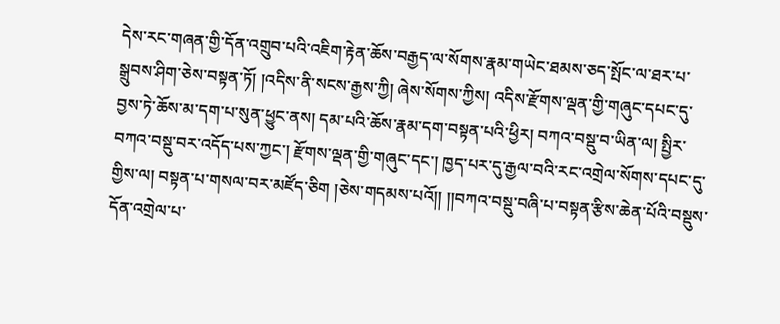དེས་རང་གཞན་གྱི་དོན་འགྲུབ་པའི་འཇིག་རྟེན་ཆོས་བརྒྱད་ལ་སོགས་རྣམ་གཡེང་ཐམས་ཅད་སྤོང་ལ་ཐར་པ་སྒྲུབས་ཤིག་ཅེས་བསྟན་ཏོ། །འདིས་ནི་སངས་རྒྱས་ཀྱི། ཞེས་སོགས་ཀྱིས། འདིས་རྫོགས་ལྡན་གྱི་གཞུང་དཔང་དུ་བྱས་ཏེ་ཆོས་མ་དག་པ་སུན་ཕྱུང་ནས། དམ་པའི་ཆོས་རྣམ་དག་བསྟན་པའི་ཕྱིར། བཀའ་བསྡུ་བ་ཡིན་ལ། སྤྱིར་བཀའ་བསྡུ་བར་འདོད་པས་ཀྱང་། རྫོགས་ལྡན་གྱི་གཞུང་དང་། ཁྱད་པར་དུ་རྒྱལ་བའི་རང་འགྲེལ་སོགས་དཔང་དུ་གྱིས་ལ། བསྟན་པ་གསལ་བར་མཛོད་ཅིག །ཅེས་གདམས་པའོ།། །།བཀའ་བསྡུ་བཞི་པ་བསྟན་རྩིས་ཆེན་པོའི་བསྡུས་དོན་འགྲེལ་པ་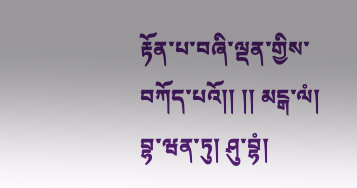རྟོན་པ་བཞི་ལྡན་གྱིས་བཀོད་པའོ།། །། མངྒ་ལཾ། བྷ་ཝན་ཏུ། ཤུ་བྷཾ།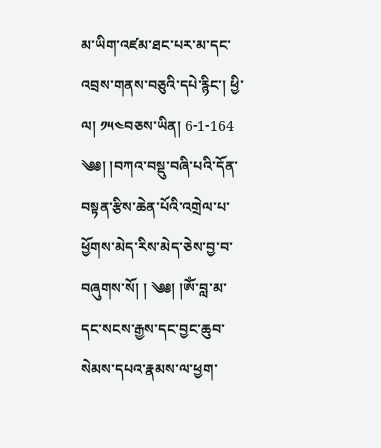མ་ཡིག་འཛམ་ཐང་པར་མ་དང་འབྲས་གནས་བཅུའི་དཔེ་རྙིང་། ཕྱི་ལ། ༡༥༤བཅས་ཡིན། 6-1-164 ༄༅། །བཀའ་བསྡུ་བཞི་པའི་དོན་བསྟན་རྩིས་ཆེན་པོའི་འགྲེལ་པ་ཕྱོགས་མེད་རིས་མེད་ཅེས་བྱ་བ་བཞུགས་སོ། ། ༄༅། །ཨོཾ་བླ་མ་དང་སངས་རྒྱས་དང་བྱང་ཆུབ་སེམས་དཔའ་རྣམས་ལ་ཕྱག་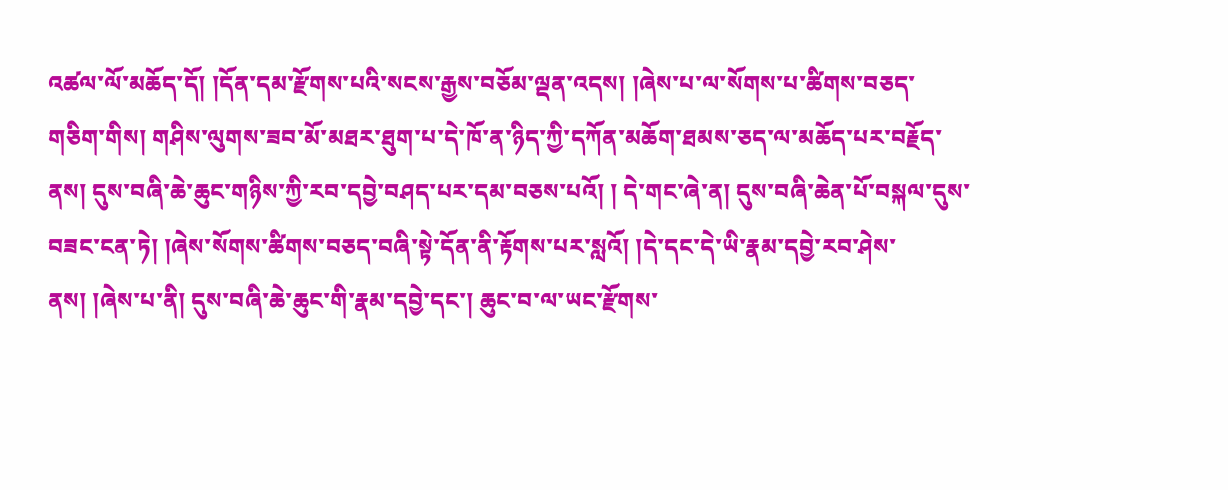འཚལ་ལོ་མཆོད་དོ། །དོན་དམ་རྫོགས་པའི་སངས་རྒྱས་བཅོམ་ལྡན་འདས། །ཞེས་པ་ལ་སོགས་པ་ཚིགས་བཅད་གཅིག་གིས། གཤིས་ལུགས་ཟབ་མོ་མཐར་ཐུག་པ་དེ་ཁོ་ན་ཉིད་ཀྱི་དཀོན་མཆོག་ཐམས་ཅད་ལ་མཆོད་པར་བརྗོད་ནས། དུས་བཞི་ཆེ་ཆུང་གཉིས་ཀྱི་རབ་དབྱེ་བཤད་པར་དམ་བཅས་པའོ། ། དེ་གང་ཞེ་ན། དུས་བཞི་ཆེན་པོ་བསྐལ་དུས་བཟང་ངན་ཏེ། །ཞེས་སོགས་ཚིགས་བཅད་བཞི་སྟེ་དོན་ནི་རྟོགས་པར་སླའོ། །དེ་དང་དེ་ཡི་རྣམ་དབྱེ་རབ་ཤེས་ནས། །ཞེས་པ་ནི། དུས་བཞི་ཆེ་ཆུང་གི་རྣམ་དབྱེ་དང་། ཆུང་བ་ལ་ཡང་རྫོགས་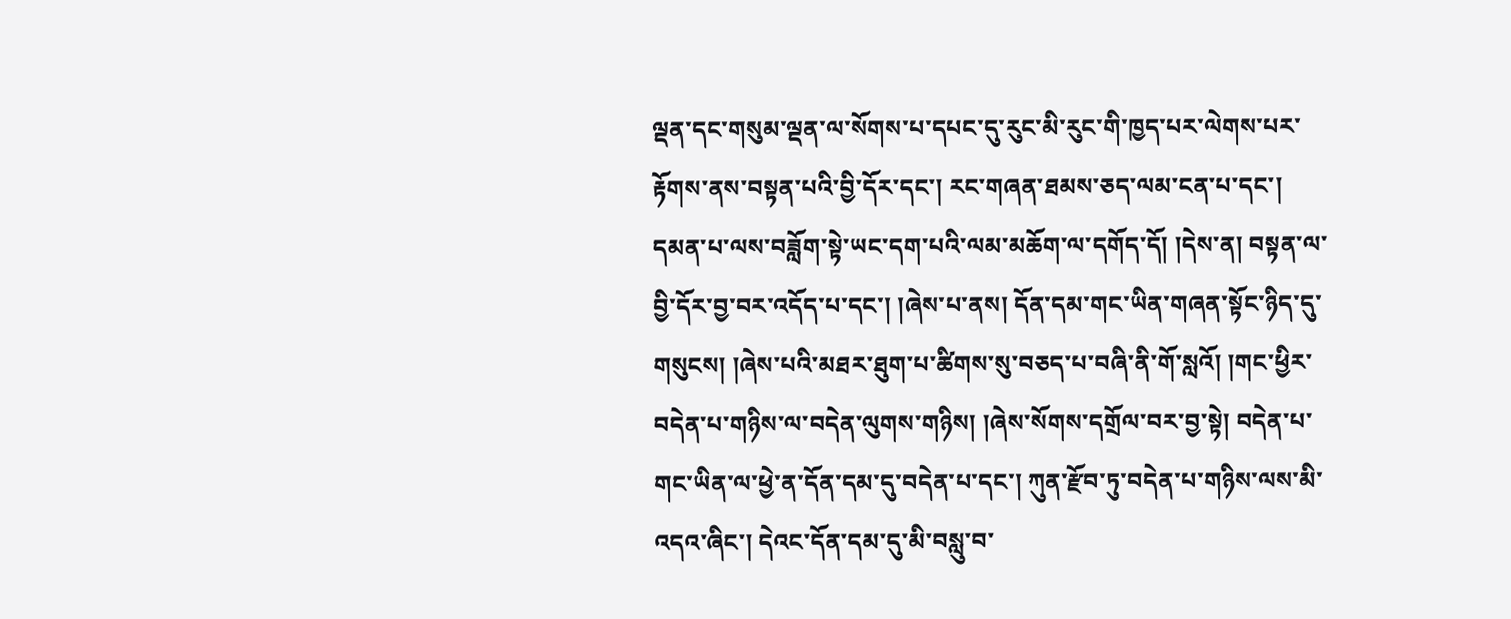ལྡན་དང་གསུམ་ལྡན་ལ་སོགས་པ་དཔང་དུ་རུང་མི་རུང་གི་ཁྱད་པར་ལེགས་པར་རྟོགས་ནས་བསྟན་པའི་བྱི་དོར་དང་། རང་གཞན་ཐམས་ཅད་ལམ་ངན་པ་དང་། དམན་པ་ལས་བཟློག་སྟེ་ཡང་དག་པའི་ལམ་མཆོག་ལ་དགོད་དོ། །དེས་ན། བསྟན་ལ་བྱི་དོར་བྱ་བར་འདོད་པ་དང་། །ཞེས་པ་ནས། དོན་དམ་གང་ཡིན་གཞན་སྟོང་ཉིད་དུ་གསུངས། །ཞེས་པའི་མཐར་ཐུག་པ་ཚིགས་སུ་བཅད་པ་བཞི་ནི་གོ་སླའོ། །གང་ཕྱིར་བདེན་པ་གཉིས་ལ་བདེན་ལུགས་གཉིས། །ཞེས་སོགས་དགྲོལ་བར་བྱ་སྟེ། བདེན་པ་གང་ཡིན་ལ་ཕྱེ་ན་དོན་དམ་དུ་བདེན་པ་དང་། ཀུན་རྫོབ་ཏུ་བདེན་པ་གཉིས་ལས་མི་འདའ་ཞིང་། དེའང་དོན་དམ་དུ་མི་བསླུ་བ་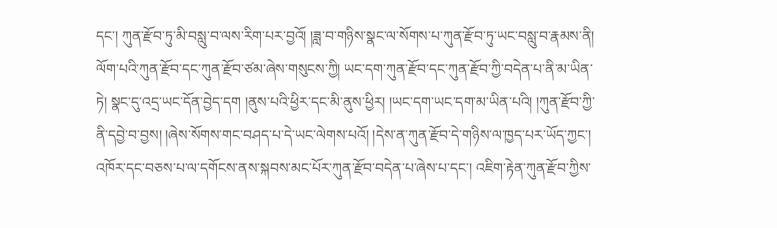དང་། ཀུན་རྫོབ་ཏུ་མི་བསླུ་བ་ལས་རིག་པར་བྱའོ། །ཟླ་བ་གཉིས་སྣང་ལ་སོགས་པ་ཀུན་རྫོབ་ཏུ་ཡང་བསླུ་བ་རྣམས་ནི། ལོག་པའི་ཀུན་རྫོབ་དང་ཀུན་རྫོབ་ཙམ་ཞེས་གསུངས་ཀྱི། ཡང་དག་ཀུན་རྫོབ་དང་ཀུན་རྫོབ་ཀྱི་བདེན་པ་ནི་མ་ཡིན་ཏེ། སྣང་དུ་འདྲ་ཡང་དོན་བྱེད་དག །ནུས་པའི་ཕྱིར་དང་མི་ནུས་ཕྱིར། །ཡང་དག་ཡང་དག་མ་ཡིན་པའི། །ཀུན་རྫོབ་ཀྱི་ནི་དབྱེ་བ་བྱས། །ཞེས་སོགས་གང་བཤད་པ་དེ་ཡང་ལེགས་པའོ། །དེས་ན་ཀུན་རྫོབ་དེ་གཉིས་ལ་ཁྱད་པར་ཡོད་ཀྱང་། འཁོར་དང་བཅས་པ་ལ་དགོངས་ནས་སྐབས་མང་པོར་ཀུན་རྫོབ་བདེན་པ་ཞེས་པ་དང་། འཇིག་རྟེན་ཀུན་རྫོབ་ཀྱིས་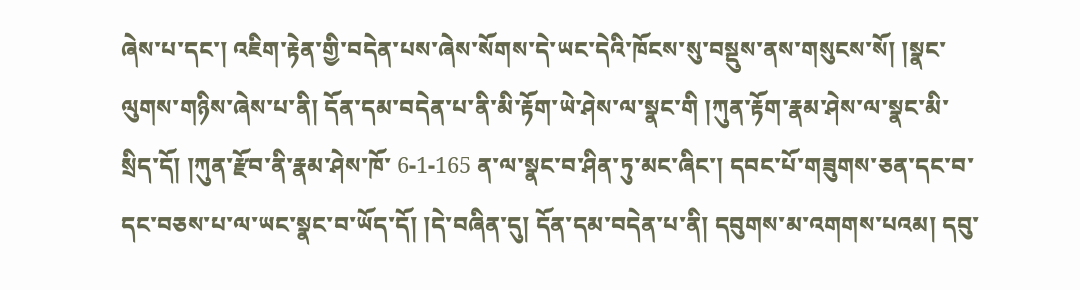ཞེས་པ་དང་། འཇིག་རྟེན་གྱི་བདེན་པས་ཞེས་སོགས་དེ་ཡང་དེའི་ཁོངས་སུ་བསྡུས་ནས་གསུངས་སོ། །སྣང་ལུགས་གཉིས་ཞེས་པ་ནི། དོན་དམ་བདེན་པ་ནི་མི་རྟོག་ཡེ་ཤེས་ལ་སྣང་གི །ཀུན་རྟོག་རྣམ་ཤེས་ལ་སྣང་མི་སྲིད་དོ། །ཀུན་རྫོབ་ནི་རྣམ་ཤེས་ཁོ་ 6-1-165 ན་ལ་སྣང་བ་ཤིན་ཏུ་མང་ཞིང་། དབང་པོ་གཟུགས་ཅན་དང་བ་དང་བཅས་པ་ལ་ཡང་སྣང་བ་ཡོད་དོ། །དེ་བཞིན་དུ། དོན་དམ་བདེན་པ་ནི། དབུགས་མ་འགགས་པའམ། དབུ་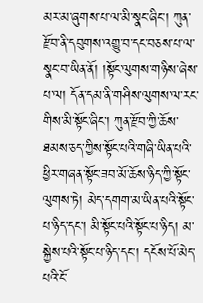མར་མ་ཞུགས་པ་ལ་མི་སྣང་ཞིང་། ཀུན་རྫོབ་ནི་དབུགས་འགྱུ་བ་དང་བཅས་པ་ལ་སྣང་བ་ཡིན་ནོ། །སྟོང་ལུགས་གཉིས་ཞེས་པ་ལ། དོན་དམ་ནི་གཤིས་ལུགས་ལ་རང་གིས་མི་སྟོང་ཞིང་། ཀུན་རྫོབ་ཀྱི་ཆོས་ཐམས་ཅད་ཀྱིས་སྟོང་པའི་གཞི་ཡིན་པའི་ཕྱིར་གཞན་སྟོང་ཟབ་མོ་ཆོས་ཉིད་ཀྱི་སྟོང་ལུགས་ཏེ། མེད་དགག་མ་ཡིན་པའི་སྟོང་པ་ཉིད་དང་། མི་སྟོང་པའི་སྟོང་པ་ཉིད། མ་སྐྱེས་པའི་སྟོང་པ་ཉིད་དང་། དངོས་པོ་མེད་པའི་ངོ་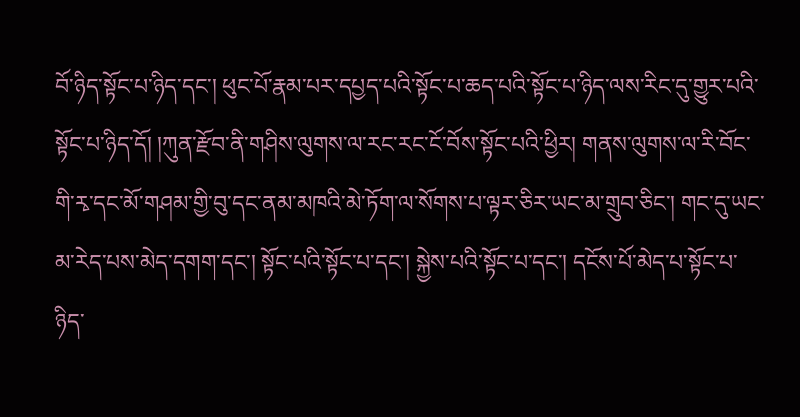བོ་ཉིད་སྟོང་པ་ཉིད་དང་། ཕུང་པོ་རྣམ་པར་དཔྱད་པའི་སྟོང་པ་ཆད་པའི་སྟོང་པ་ཉིད་ལས་རིང་དུ་གྱུར་པའི་སྟོང་པ་ཉིད་དོ། །ཀུན་རྫོབ་ནི་གཤིས་ལུགས་ལ་རང་རང་ངོ་བོས་སྟོང་པའི་ཕྱིར། གནས་ལུགས་ལ་རི་བོང་གི་རྭ་དང་མོ་གཤམ་གྱི་བུ་དང་ནམ་མཁའི་མེ་ཏོག་ལ་སོགས་པ་ལྟར་ཅིར་ཡང་མ་གྲུབ་ཅིང་། གང་དུ་ཡང་མ་རེད་པས་མེད་དགག་དང་། སྟོང་པའི་སྟོང་པ་དང་། སྐྱེས་པའི་སྟོང་པ་དང་། དངོས་པོ་མེད་པ་སྟོང་པ་ཉིད་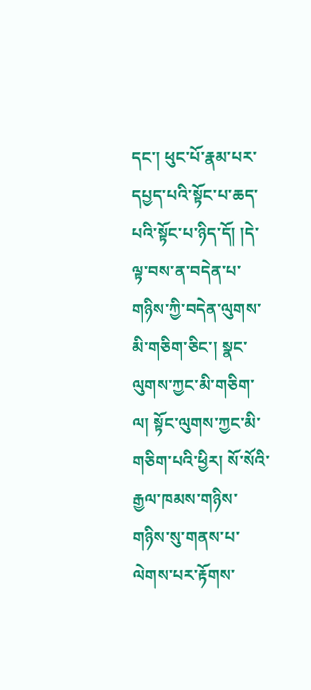དང་། ཕུང་པོ་རྣམ་པར་དཔྱད་པའི་སྟོང་པ་ཆད་པའི་སྟོང་པ་ཉིད་དོ། །དེ་ལྟ་བས་ན་བདེན་པ་གཉིས་ཀྱི་བདེན་ལུགས་མི་གཅིག་ཅིང་། སྣང་ལུགས་ཀྱང་མི་གཅིག་ལ། སྟོང་ལུགས་ཀྱང་མི་གཅིག་པའི་ཕྱིར། སོ་སོའི་རྒྱལ་ཁམས་གཉིས་གཉིས་སུ་གནས་པ་ལེགས་པར་རྟོགས་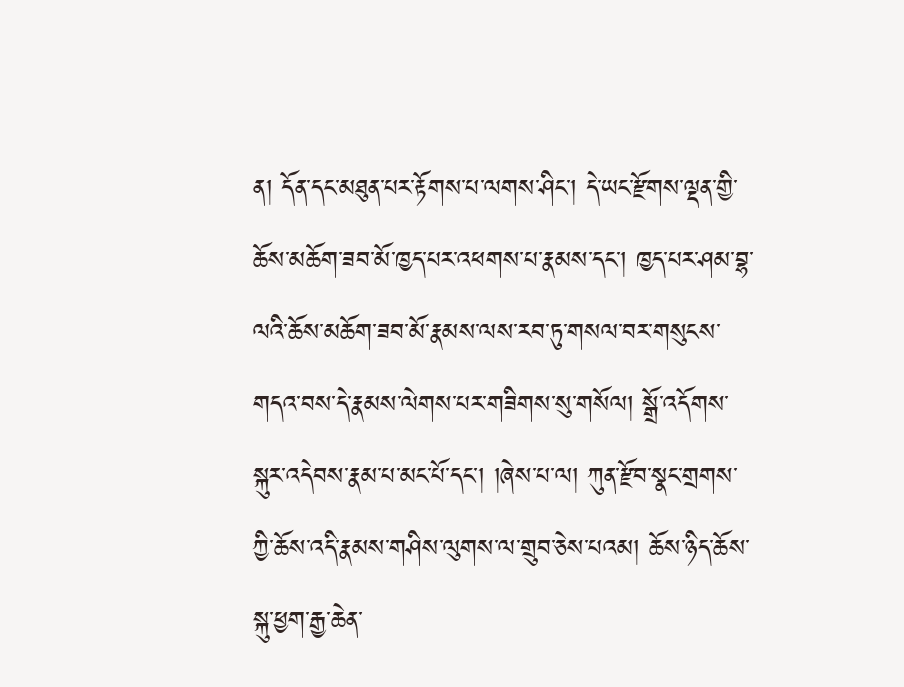ན། དོན་དང་མཐུན་པར་རྟོགས་པ་ལགས་ཤིང་། དེ་ཡང་རྫོགས་ལྡན་གྱི་ཆོས་མཆོག་ཟབ་མོ་ཁྱད་པར་འཕགས་པ་རྣམས་དང་། ཁྱད་པར་ཤམ་བྷ་ལའི་ཆོས་མཆོག་ཟབ་མོ་རྣམས་ལས་རབ་ཏུ་གསལ་བར་གསུངས་གདའ་བས་དེ་རྣམས་ལེགས་པར་གཟིགས་སུ་གསོལ། སྒྲོ་འདོགས་སྐུར་འདེབས་རྣམ་པ་མང་པོ་དང་། །ཞེས་པ་ལ། ཀུན་རྫོབ་སྣང་གྲགས་ཀྱི་ཆོས་འདི་རྣམས་གཤིས་ལུགས་ལ་གྲུབ་ཅེས་པའམ། ཆོས་ཉིད་ཆོས་སྐུ་ཕྱག་རྒྱ་ཆེན་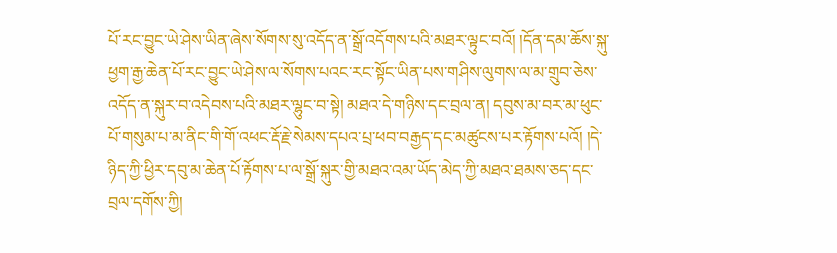པོ་རང་བྱུང་ཡེ་ཤེས་ཡིན་ཞེས་སོགས་སུ་འདོད་ན་སྒྲོ་འདོགས་པའི་མཐར་ལྟུང་བའོ། །དོན་དམ་ཆོས་སྐུ་ཕྱག་རྒྱ་ཆེན་པོ་རང་བྱུང་ཡེ་ཤེས་ལ་སོགས་པའང་རང་སྟོང་ཡིན་པས་གཤིས་ལུགས་ལ་མ་གྲུབ་ཅེས་འདོད་ན་སྐུར་བ་འདེབས་པའི་མཐར་ལྷུང་བ་སྟེ། མཐའ་དེ་གཉིས་དང་བྲལ་ན། དབུས་མ་བར་མ་ཕུང་པོ་གསུམ་པ་མ་ནིང་གི་གོ་འཕང་རྡོ་རྗེ་སེམས་དཔའ་པྲ་ཕབ་བརྒྱད་དང་མཚུངས་པར་རྟོགས་པའོ། །དེ་ཉིད་ཀྱི་ཕྱིར་དབུ་མ་ཆེན་པོ་རྟོགས་པ་ལ་སྒྲོ་སྐུར་གྱི་མཐའ་འམ་ཡོད་མེད་ཀྱི་མཐའ་ཐམས་ཅད་དང་བྲལ་དགོས་ཀྱི།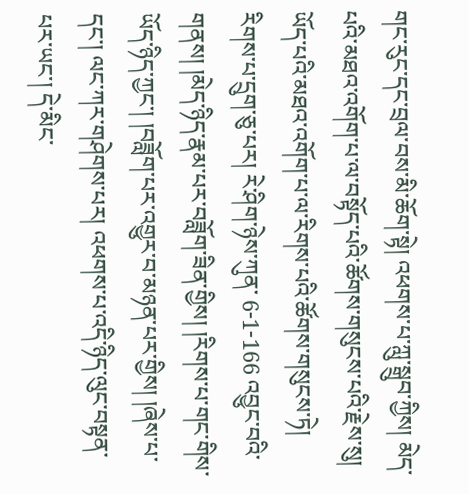གང་རུང་དང་བྲལ་བས་མི་ཆོག་སྟེ། འཕགས་པ་ཀླུ་སྒྲུབ་ཀྱིས། མེད་པའི་མཐའ་འགོག་པ་ལ་བསྟོད་པའི་ཚོགས་གསུངས་པའི་རྗེས་སུ། ཡོད་པའི་མཐའ་འགོག་པ་ལ་རིགས་པའི་ཚོགས་གསུངས་ཏེ། རིགས་པ་དྲུག་ཅུ་པར། རེ་ཤིག་ཉེས་ཀུན་ 6-1-166 འབྱུང་བའི་གནས། །མེད་ཉིད་རྣམ་པར་བཟློག་ཟིན་གྱིས། །རིགས་པ་གང་གིས་ཡོད་ཉིད་ཀྱང་། །བཟློག་པར་འགྱུར་བ་མཉན་པར་གྱིས། །ཞེས་པ་དང་། ལང་ཀར་གཤེགས་པར། འཕགས་པ་འདི་ཉིད་ལུང་བསྟན་པར་ཡང་། དེ་མིང་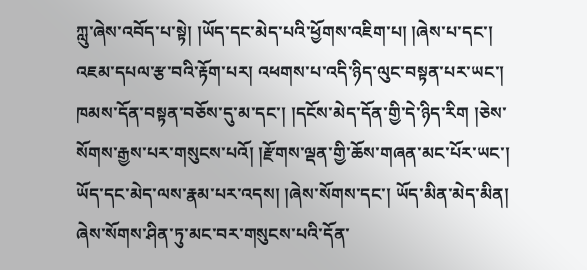ཀླུ་ཞེས་འབོད་པ་སྟེ། །ཡོད་དང་མེད་པའི་ཕྱོགས་འཇིག་པ། །ཞེས་པ་དང་། འཇམ་དཔལ་རྩ་བའི་རྟོག་པར། འཕགས་པ་འདི་ཉིད་ལུང་བསྟན་པར་ཡང་། ཁམས་དོན་བསྟན་བཅོས་དུ་མ་དང་། །དངོས་མེད་དོན་གྱི་དེ་ཉིད་རིག །ཅེས་སོགས་རྒྱས་པར་གསུངས་པའོ། །རྫོགས་ལྡན་གྱི་ཆོས་གཞན་མང་པོར་ཡང་། ཡོད་དང་མེད་ལས་རྣམ་པར་འདས། །ཞེས་སོགས་དང་། ཡོད་མིན་མེད་མིན། ཞེས་སོགས་ཤིན་ཏུ་མང་བར་གསུངས་པའི་དོན་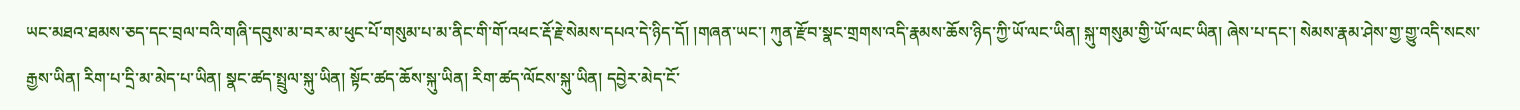ཡང་མཐའ་ཐམས་ཅད་དང་བྲལ་བའི་གཞི་དབུས་མ་བར་མ་ཕུང་པོ་གསུམ་པ་མ་ནིང་གི་གོ་འཕང་རྡོ་རྗེ་སེམས་དཔའ་དེ་ཉིད་དོ། །གཞན་ཡང་། ཀུན་རྫོབ་སྣང་གྲགས་འདི་རྣམས་ཆོས་ཉིད་ཀྱི་ཡོ་ལང་ཡིན། སྐུ་གསུམ་གྱི་ཡོ་ལང་ཡིན། ཞེས་པ་དང་། སེམས་རྣམ་ཤེས་གྱ་གྱུ་འདི་སངས་རྒྱས་ཡིན། རིག་པ་དྲི་མ་མེད་པ་ཡིན། སྣང་ཚད་སྤྲུལ་སྐུ་ཡིན། སྟོང་ཚད་ཆོས་སྐུ་ཡིན། རིག་ཚད་ལོངས་སྐུ་ཡིན། དབྱེར་མེད་ངོ་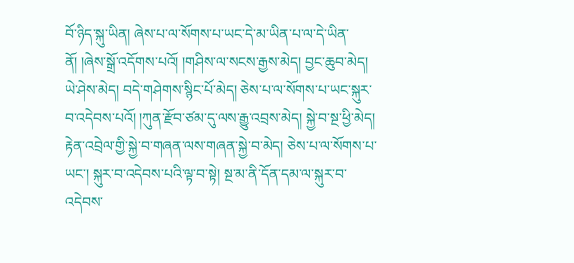བོ་ཉིད་སྐུ་ཡིན། ཞེས་པ་ལ་སོགས་པ་ཡང་དེ་མ་ཡིན་པ་ལ་དེ་ཡིན་ནོ། །ཞེས་སྒྲོ་འདོགས་པའོ། །གཤིས་ལ་སངས་རྒྱས་མེད། བྱང་ཆུབ་མེད། ཡེ་ཤེས་མེད། བདེ་གཤེགས་སྙིང་པོ་མེད། ཅེས་པ་ལ་སོགས་པ་ཡང་སྐུར་བ་འདེབས་པའོ། །ཀུན་རྫོབ་ཙམ་དུ་ལས་རྒྱུ་འབྲས་མེད། སྐྱེ་བ་སྔ་ཕྱི་མེད། རྟེན་འབྲེལ་གྱི་སྐྱེ་བ་གཞན་ལས་གཞན་སྐྱེ་བ་མེད། ཅེས་པ་ལ་སོགས་པ་ཡང་། སྐུར་བ་འདེབས་པའི་ལྟ་བ་སྟེ། སྔ་མ་ནི་དོན་དམ་ལ་སྐུར་བ་འདེབས་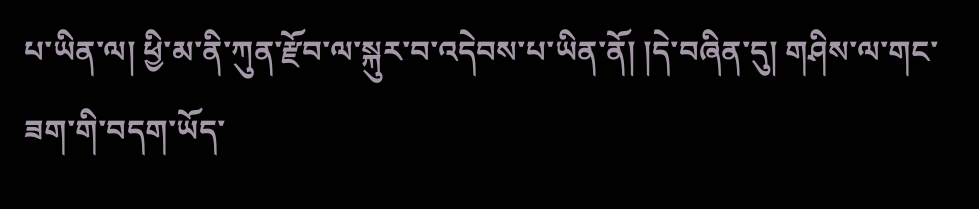པ་ཡིན་ལ། ཕྱི་མ་ནི་ཀུན་རྫོབ་ལ་སྐུར་བ་འདེབས་པ་ཡིན་ནོ། །དེ་བཞིན་དུ། གཤིས་ལ་གང་ཟག་གི་བདག་ཡོད་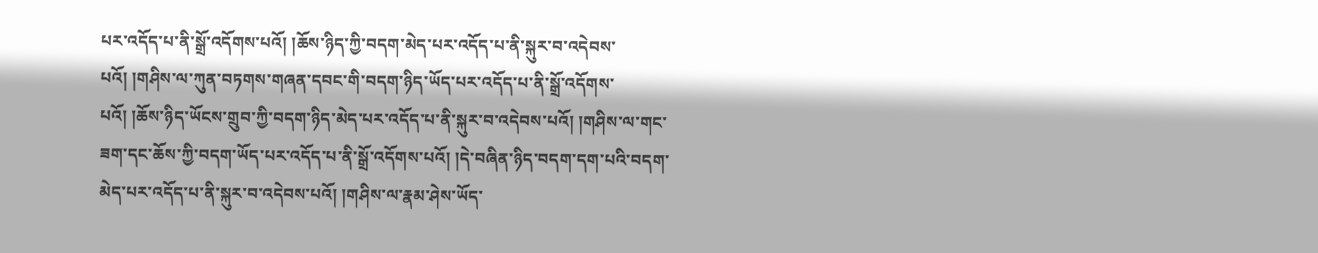པར་འདོད་པ་ནི་སྒྲོ་འདོགས་པའོ། །ཆོས་ཉིད་ཀྱི་བདག་མེད་པར་འདོད་པ་ནི་སྐུར་བ་འདེབས་པའོ། །གཤིས་ལ་ཀུན་བཏགས་གཞན་དབང་གི་བདག་ཉིད་ཡོད་པར་འདོད་པ་ནི་སྒྲོ་འདོགས་པའོ། །ཆོས་ཉིད་ཡོངས་གྲུབ་ཀྱི་བདག་ཉིད་མེད་པར་འདོད་པ་ནི་སྐུར་བ་འདེབས་པའོ། །གཤིས་ལ་གང་ཟག་དང་ཆོས་ཀྱི་བདག་ཡོད་པར་འདོད་པ་ནི་སྒྲོ་འདོགས་པའོ། །དེ་བཞིན་ཉིད་བདག་དག་པའི་བདག་མེད་པར་འདོད་པ་ནི་སྐུར་བ་འདེབས་པའོ། །གཤིས་ལ་རྣམ་ཤེས་ཡོད་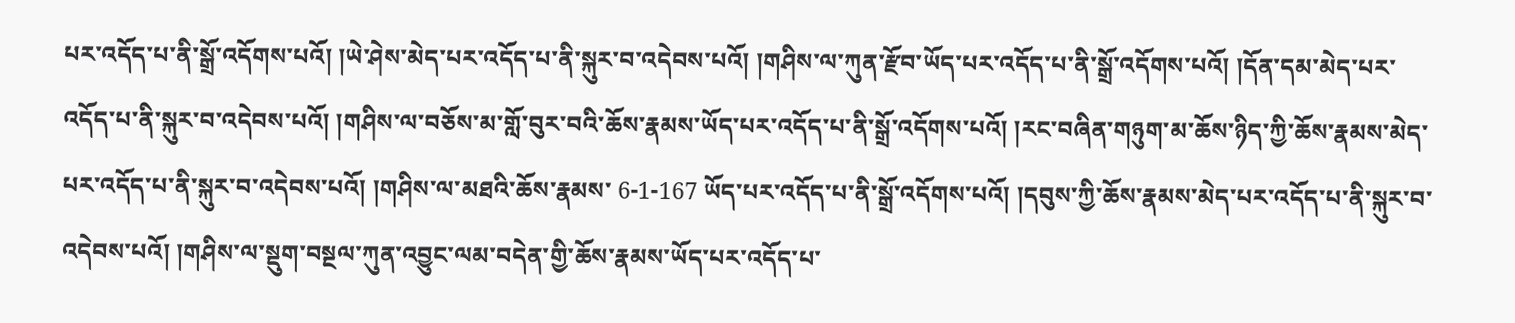པར་འདོད་པ་ནི་སྒྲོ་འདོགས་པའོ། །ཡེ་ཤེས་མེད་པར་འདོད་པ་ནི་སྐུར་བ་འདེབས་པའོ། །གཤིས་ལ་ཀུན་རྫོབ་ཡོད་པར་འདོད་པ་ནི་སྒྲོ་འདོགས་པའོ། །དོན་དམ་མེད་པར་འདོད་པ་ནི་སྐུར་བ་འདེབས་པའོ། །གཤིས་ལ་བཅོས་མ་གློ་བུར་བའི་ཆོས་རྣམས་ཡོད་པར་འདོད་པ་ནི་སྒྲོ་འདོགས་པའོ། །རང་བཞིན་གཉུག་མ་ཆོས་ཉིད་ཀྱི་ཆོས་རྣམས་མེད་པར་འདོད་པ་ནི་སྐུར་བ་འདེབས་པའོ། །གཤིས་ལ་མཐའི་ཆོས་རྣམས་ 6-1-167 ཡོད་པར་འདོད་པ་ནི་སྒྲོ་འདོགས་པའོ། །དབུས་ཀྱི་ཆོས་རྣམས་མེད་པར་འདོད་པ་ནི་སྐུར་བ་འདེབས་པའོ། །གཤིས་ལ་སྡུག་བསྔལ་ཀུན་འབྱུང་ལམ་བདེན་གྱི་ཆོས་རྣམས་ཡོད་པར་འདོད་པ་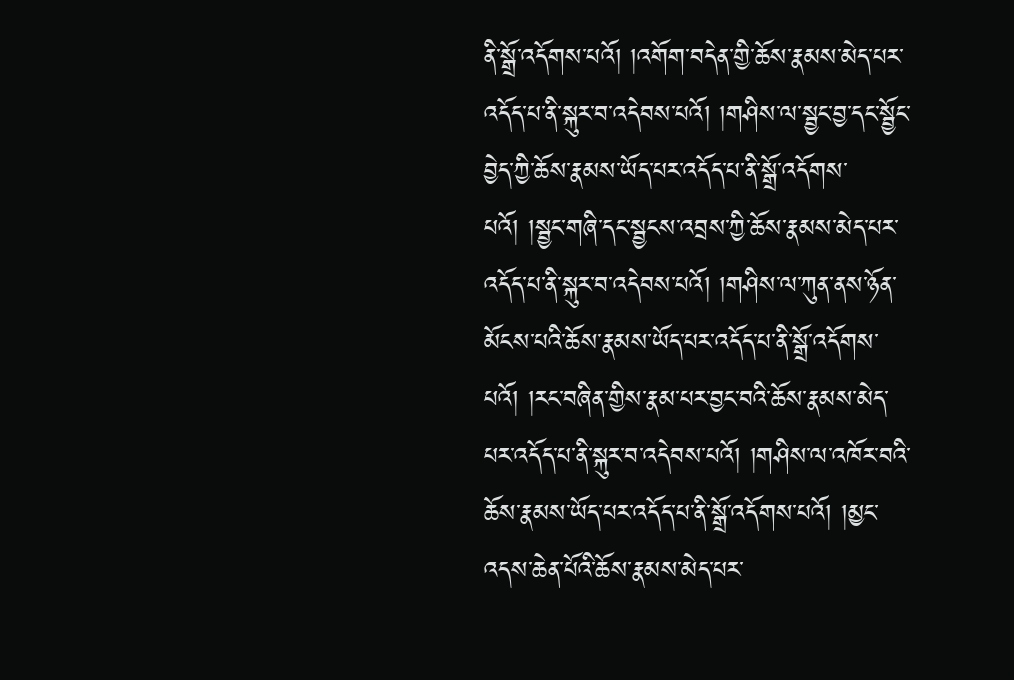ནི་སྒྲོ་འདོགས་པའོ། །འགོག་བདེན་གྱི་ཆོས་རྣམས་མེད་པར་འདོད་པ་ནི་སྐུར་བ་འདེབས་པའོ། །གཤིས་ལ་སྦྱང་བྱ་དང་སྦྱོང་བྱེད་ཀྱི་ཆོས་རྣམས་ཡོད་པར་འདོད་པ་ནི་སྒྲོ་འདོགས་པའོ། །སྦྱང་གཞི་དང་སྦྱངས་འབྲས་ཀྱི་ཆོས་རྣམས་མེད་པར་འདོད་པ་ནི་སྐུར་བ་འདེབས་པའོ། །གཤིས་ལ་ཀུན་ནས་ཉོན་མོངས་པའི་ཆོས་རྣམས་ཡོད་པར་འདོད་པ་ནི་སྒྲོ་འདོགས་པའོ། །རང་བཞིན་གྱིས་རྣམ་པར་བྱང་བའི་ཆོས་རྣམས་མེད་པར་འདོད་པ་ནི་སྐུར་བ་འདེབས་པའོ། །གཤིས་ལ་འཁོར་བའི་ཆོས་རྣམས་ཡོད་པར་འདོད་པ་ནི་སྒྲོ་འདོགས་པའོ། །མྱང་འདས་ཆེན་པོའི་ཆོས་རྣམས་མེད་པར་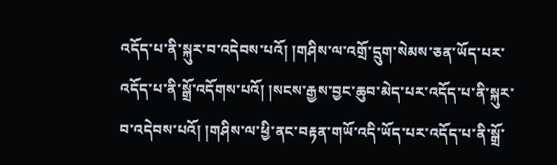འདོད་པ་ནི་སྐུར་བ་འདེབས་པའོ། །གཤིས་ལ་འགྲོ་དྲུག་སེམས་ཅན་ཡོད་པར་འདོད་པ་ནི་སྒྲོ་འདོགས་པའོ། །སངས་རྒྱས་བྱང་ཆུབ་མེད་པར་འདོད་པ་ནི་སྐུར་བ་འདེབས་པའོ། །གཤིས་ལ་ཕྱི་ནང་བརྟན་གཡོ་འདི་ཡོད་པར་འདོད་པ་ནི་སྒྲོ་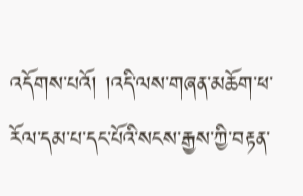འདོགས་པའོ། །འདི་ལས་གཞན་མཆོག་ཕ་རོལ་དམ་པ་དང་པོའི་སངས་རྒྱས་ཀྱི་བརྟན་